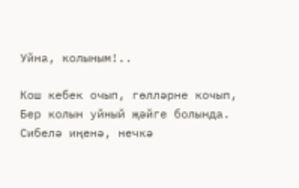Уйна, колыным!..

Кош кебек очып, гөлләрне кочып,
Бер колын уйный җәйге болында.
Сибелә иңенә, нечкә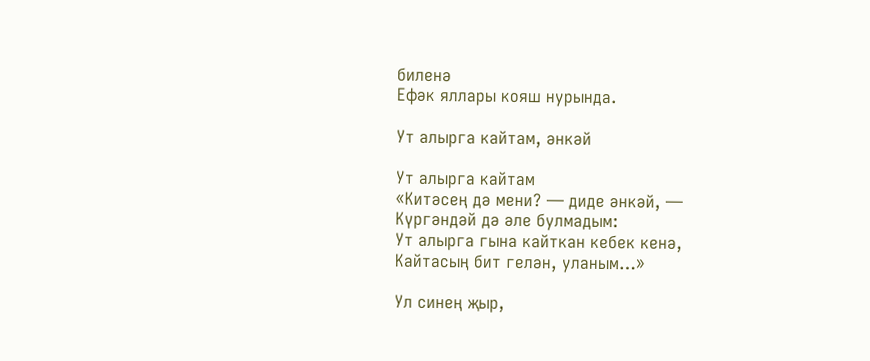биленә
Ефәк яллары кояш нурында.

Ут алырга кайтам, әнкәй

Ут алырга кайтам
«Китәсең дә мени? — диде әнкәй, —
Күргәндәй дә әле булмадым:
Ут алырга гына кайткан кебек кенә,
Кайтасың бит гелән, уланым…»

Ул синең җыр,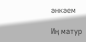әнкәем

Иң матур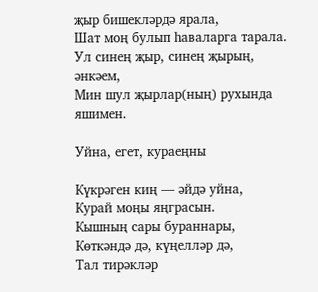җыр бишекләрдә ярала,
Шат моң булып һаваларга тарала.
Ул синең җыр, синең җырың, әнкәем,
Мин шул җырлар(ның) рухында яшимен.

Уйна, егет, кураеңны

Күкрәген киң — әйдә уйна,
Курай моңы яңграсын.
Кышның сары бураннары,
Көткәндә дә, күңелләр дә,
Тал тирәкләр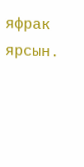яфрак ярсын.